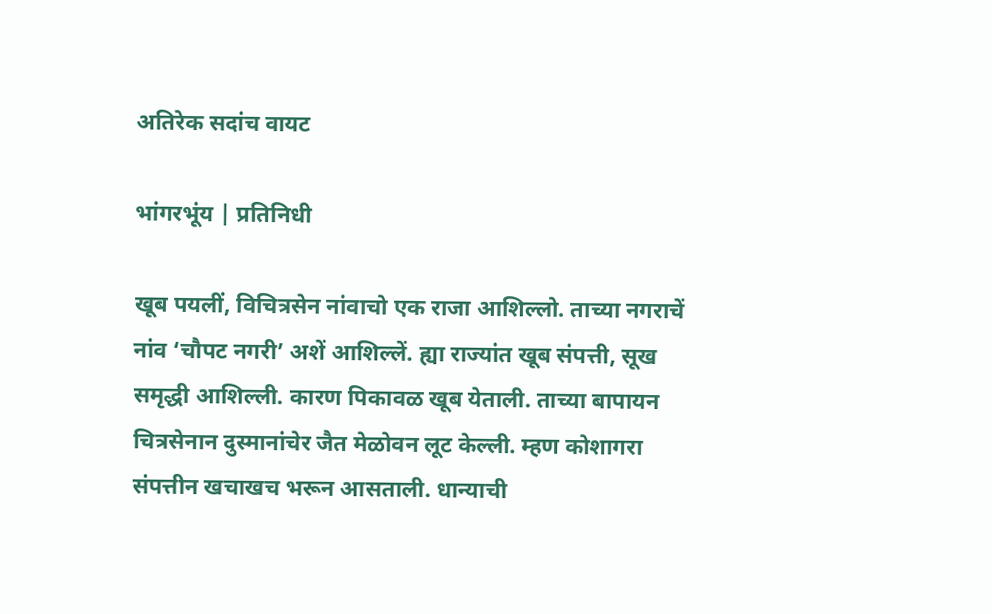अतिरेक सदांच वायट

भांगरभूंय | प्रतिनिधी

खूब पयलीं, विचित्रसेन नांवाचो एक राजा आशिल्लो. ताच्या नगराचें नांव ‘चौपट नगरी’ अशें आशिल्लें. ह्या राज्यांत खूब संपत्ती, सूख समृद्धी आशिल्ली. कारण पिकावळ खूब येताली. ताच्या बापायन चित्रसेनान दुस्मानांचेर जैत मेळोवन लूट केल्ली. म्हण कोशागरा संपत्तीन खचाखच भरून आसताली. धान्याची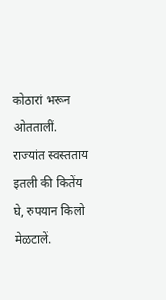कोठारां भरून ओततालीं. राज्यांत स्वस्तताय इतली की कितेंय घे, रुपयान किलो मेळटालें.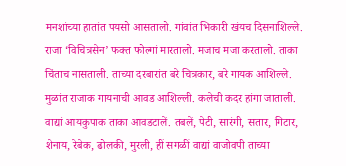मनशांच्या हातांत पयसो आसतालो. गांवांत भिकारी खंयच दिसनाशिल्ले.
राजा ‘विचित्रसेन’ फक्त फोल्गां मारतालो. मजाच मजा करतालो. ताका चिंताच नासताली. ताच्या दरबारांत बरे चित्रकार, बरे गायक आशिल्ले. मुळांत राजाक गायनाची आवड आशिल्ली. कलेची कदर हांगा जाताली. वाद्यां आयकुपाक ताका आवडटालें. तबलें, पेटी, सारंगी, सतार, गिटार, शेनाय, रेबेक, ढोलकी, मुरली, हीं सगळीं वाद्यां वाजोवपी ताच्या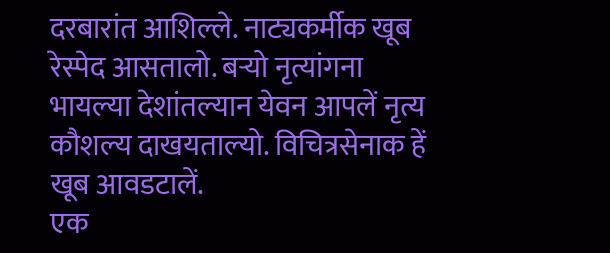दरबारांत आशिल्ले. नाट्यकर्मीक खूब रेस्पेद आसतालो. बऱ्यो नृत्यांगना भायल्या देशांतल्यान येवन आपलें नृत्य कौशल्य दाखयताल्यो. विचित्रसेनाक हें खूब आवडटालें.
एक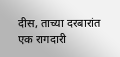दीस, ताच्या दरबारांत एक रागदारी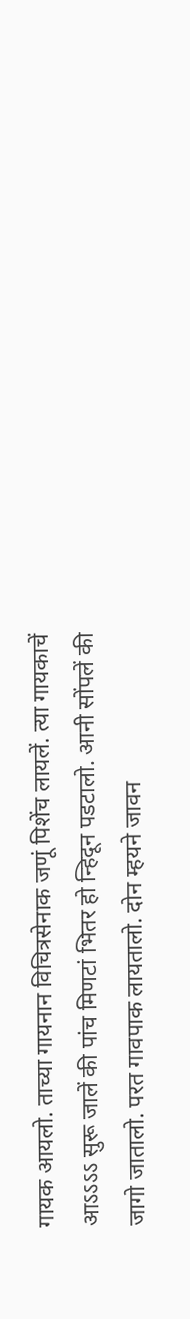गायक आयलो. ताच्या गायनान विचित्रसेनाक जणूं पिशेंच लायलें. त्या गायकाचें आऽऽऽऽ सुरू जालें की पांच मिणटां भितर हो न्हिदून पडटालो. आनी सोंपलें की जागो जातालो. परत गावपाक लायतालो. दोन म्हयने जावन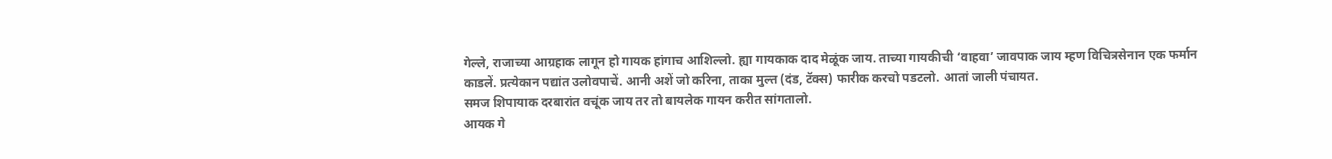गेल्ले, राजाच्या आग्रहाक लागून हो गायक हांगाच आशिल्लो. ह्या गायकाक दाद मेळूंक जाय. ताच्या गायकीची ‘वाहवा’ जावपाक जाय म्हण विचित्रसेनान एक फर्मान काडलें. प्रत्येकान पद्यांत उलोवपाचें. आनी अशें जो करिना, ताका मुल्त (दंड, टॅक्स) फारीक करचो पडटलो. आतां जाली पंचायत.
समज शिपायाक दरबारांत वचूंक जाय तर तो बायलेक गायन करीत सांगतालो.
आयक गे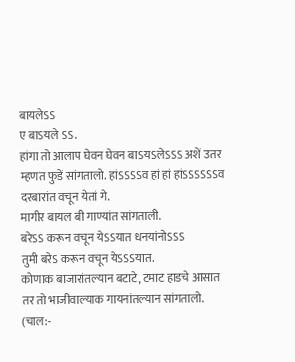बायलेऽऽ
ए बाऽयले ऽऽ.
हांगा तो आलाप घेवन घेवन बाऽयऽलेऽऽऽ अशें उतर म्हणत फुडें सांगतालो. हांऽऽऽऽव हां हां हांऽऽऽऽऽऽव दरबारांत वचून येतां गे.
मागीर बायल बी गाण्यांत सांगताली.
बरेऽऽ करून वचून येऽऽयात धनयांनोऽऽऽ
तुमी बरेऽ करून वचून येऽऽऽयात.
कोणाक बाजारांतल्यान बटाटे, टमाट हाडचे आसात तर तो भाजीवाल्याक गायनांतल्यान सांगतालो.
(चाल:-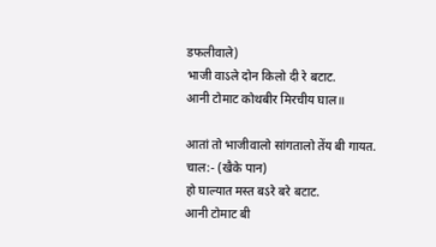डफलीवाले)
भाजी वाऽले दोन किलो दी रे बटाट.
आनी टोमाट कोथबीर मिरचीय घाल॥

आतां तो भाजीवालो सांगतालो तेंय बी गायत.
चाल:- (खैके पान)
हो घाल्यात मस्त बऽरे बरे बटाट.
आनी टोमाट बी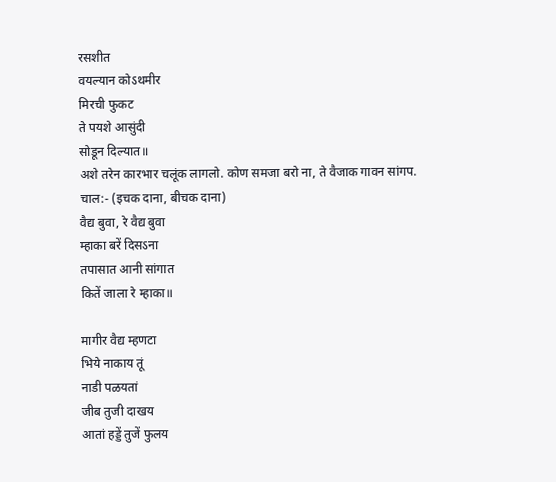रसशीत
वयल्यान कोऽथमीर
मिरची फुकट
ते पयशे आसुंदी
सोडून दिल्यात॥
अशे तरेन कारभार चलूंक लागलो. कोण समजा बरो ना, ते वैजाक गावन सांगप.
चाल:- (इचक दाना, बीचक दाना)
वैद्य बुवा, रे वैद्य बुवा
म्हाका बरें दिसऽना
तपासात आनी सांगात
कितें जाला रे म्हाका॥

मागीर वैद्य म्हणटा
भिये नाकाय तूं
नाडी पळयतां
जीब तुजी दाखय
आतां हड्डें तुजें फुलय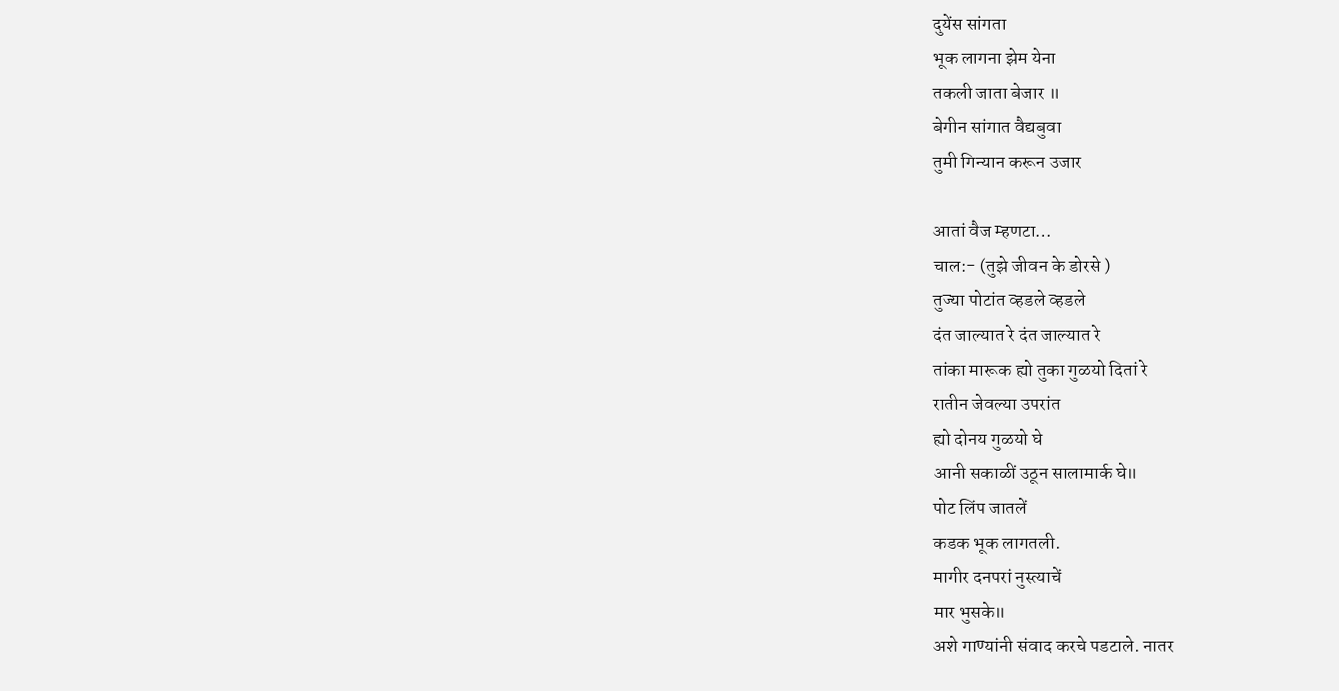दुयेंस सांगता
भूक लागना झेम येना
तकली जाता बेजार ॥
बेगीन सांगात वैद्यबुवा
तुमी गिन्यान करून उजार

आतां वैज म्हणटा…
चाल:- (तुझे जीवन के डोरसे )
तुज्या पोटांत व्हडले व्हडले
दंत जाल्यात रे दंत जाल्यात रे
तांका मारूक ह्यो तुका गुळयो दितां रे
रातीन जेवल्या उपरांत
ह्यो दोनय गुळयो घे
आनी सकाळीं उठून सालामार्क घे॥
पोट लिंप जातलें
कडक भूक लागतली.
मागीर दनपरां नुस्त्याचें
मार भुसके॥
अशे गाण्यांनी संवाद करचे पडटाले. नातर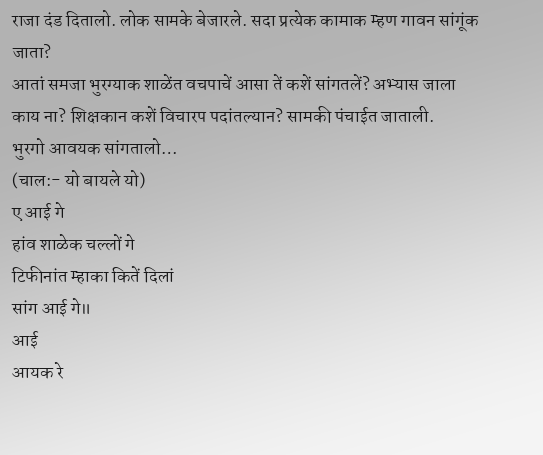राजा दंड दितालो. लोक सामके बेजारले. सदा प्रत्येक कामाक म्हण गावन सांगूंक जाता?
आतां समजा भुरग्याक शाळेंत वचपाचें आसा तें कशें सांगतलें? अभ्यास जाला काय ना? शिक्षकान कशें विचारप पदांतल्यान? सामकी पंचाईत जाताली.
भुरगो आवयक सांगतालो…
(चाल:- यो बायले यो)
ए आई गे
हांव शाळेक चल्लों गे
टिफीनांत म्हाका कितें दिलां
सांग आई गे॥
आई
आयक रे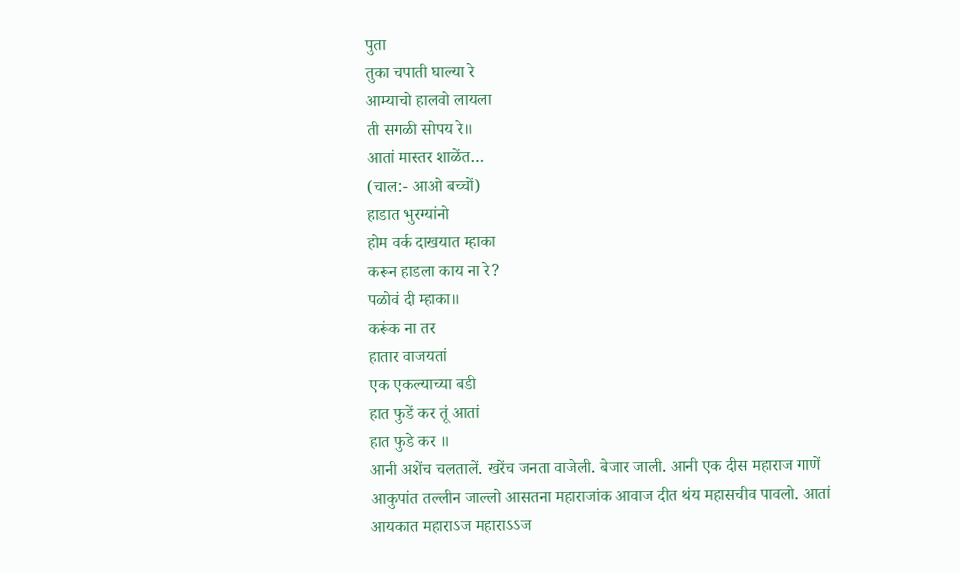पुता
तुका चपाती घाल्या रे
आम्याचो हालवो लायला
ती सगळी सोपय रे॥
आतां मास्तर शाळेंत…
(चाल:- आओ बच्चों)
हाडात भुरग्यांनो
होम वर्क दाखयात म्हाका
करून हाडला काय ना रे?
पळोवं दी म्हाका॥
करूंक ना तर
हातार वाजयतां
एक एकल्याच्या बडी
हात फुडें कर तूं आतां
हात फुडे कर ॥
आनी अशेंच चलतालें. खरेंच जनता वाजेली. बेजार जाली. आनी एक दीस महाराज गाणें आकुपांत तल्लीन जाल्लो आसतना महाराजांक आवाज दीत थंय महासचीव पावलो. आतां आयकात महाराऽज महाराऽऽज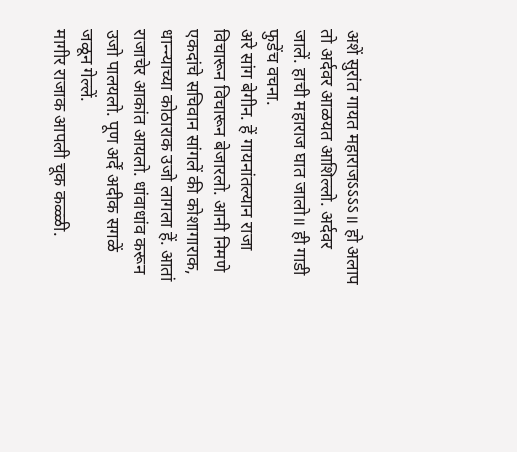अशें सुरांत गायत महाराजऽऽऽऽ॥ हो अलाप तो अर्दवर आळयत आशिल्लो. अर्दवर जालें. हाची महाराज घात जालो॥ ही गाडी फुडेंच वचना.
अरे सांग बेगीन. हें गायनांतल्यान राजा विचारून विचारून बेजारलो. आनी निमणे एकदांचे सचिवान सांगलें की कोशागाराक, धान्न्याच्या कोठाराक उजो लागला हें. आतां राजाचेर आकांत आयलो. धांवाधांव करून उजो पालयलो. पूण अर्दें अदीक सगळें जळून गेल्लें.
मागीर राजाक आपली चूक कळ्ळी.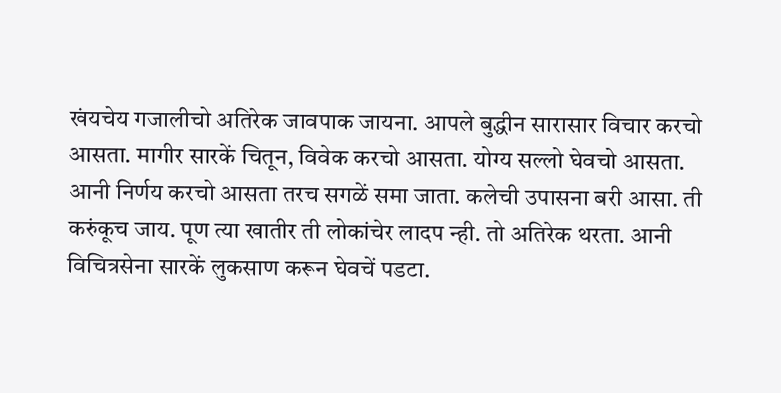खंयचेय गजालीचो अतिरेक जावपाक जायना. आपले बुद्धीन सारासार विचार करचो आसता. मागीर सारकें चितून, विवेक करचो आसता. योग्य सल्लो घेवचो आसता. आनी निर्णय करचो आसता तरच सगळें समा जाता. कलेची उपासना बरी आसा. ती करुंकूच जाय. पूण त्या खातीर ती लोकांचेर लादप न्ही. तो अतिरेक थरता. आनी विचित्रसेना सारकें लुकसाण करून घेवचें पडटा.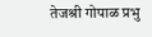तेजश्री गोपाळ प्रभु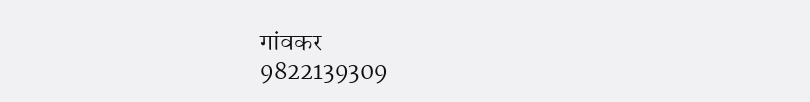गांवकर
9822139309